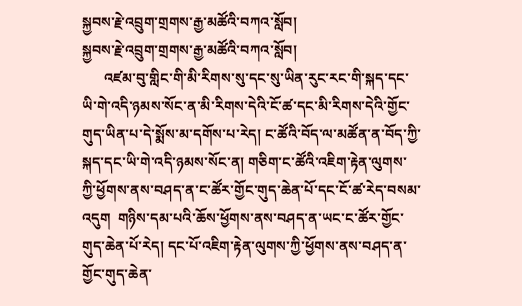སྐྱབས་རྗེ་འབྲུག་གྲགས་རྒྱ་མཚོའི་བཀའ་སློབ།
སྐྱབས་རྗེ་འབྲུག་གྲགས་རྒྱ་མཚོའི་བཀའ་སློབ།
      འཛམ་བུ་གླིང་གི་མི་རིགས་སུ་དང་སུ་ཡིན་རུང་རང་གི་སྐད་དང་ཡི་གེ་འདི་ཉམས་སོང་ན་མི་རིགས་དེའི་ངོ་ཚ་དང་མི་རིགས་དེའི་གྱོང་གུད་ཡིན་པ་དེ་སྨོས་མ་དགོས་པ་རེད། ང་ཚོའི་བོད་ལ་མཚོན་ན་བོད་ཀྱི་སྐད་དང་ཡི་གེ་འདི་ཉམས་སོང་ན། གཅིག་ང་ཚོའི་འཇིག་རྟེན་ལུགས་ཀྱི་ཕྱོགས་ནས་བཤད་ན་ང་ཚོར་གྱོང་གུད་ཆེན་པོ་དང་ངོ་ཚ་རེད་བསམ་འདུག  གཉིས་དམ་པའི་ཆོས་ཕྱོགས་ནས་བཤད་ན་ཡང་ང་ཚོར་གྱོང་གུད་ཆེན་པོ་རེད། དང་པོ་འཇིག་རྟེན་ལུགས་ཀྱི་ཕྱོགས་ནས་བཤད་ན་གྱོང་གུད་ཆེན་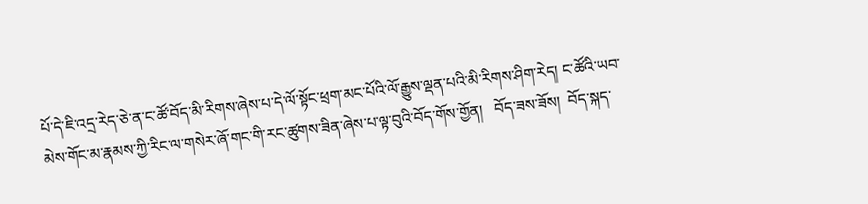པོ་དེ་ཇི་འདྲ་རེད་ཅེ་ན་ང་ཚོ་བོད་མི་རིགས་ཞེས་པ་དེ་ལོ་སྟོང་ཕྲག་མང་པོའི་ལོ་རྒྱུས་ལྡན་པའི་མི་རིགས་ཤིག་རེད། ང་ཚོའི་ཡབ་མེས་གོང་མ་རྣམས་ཀྱི་རིང་ལ་གསེར་ཞོ་གང་གི་རང་ཚུགས་ཟིན་ཞེས་པ་ལྟ་བུའི་བོད་གོས་གྱོན།   བོད་ཟས་ཟོས།  བོད་སྐད་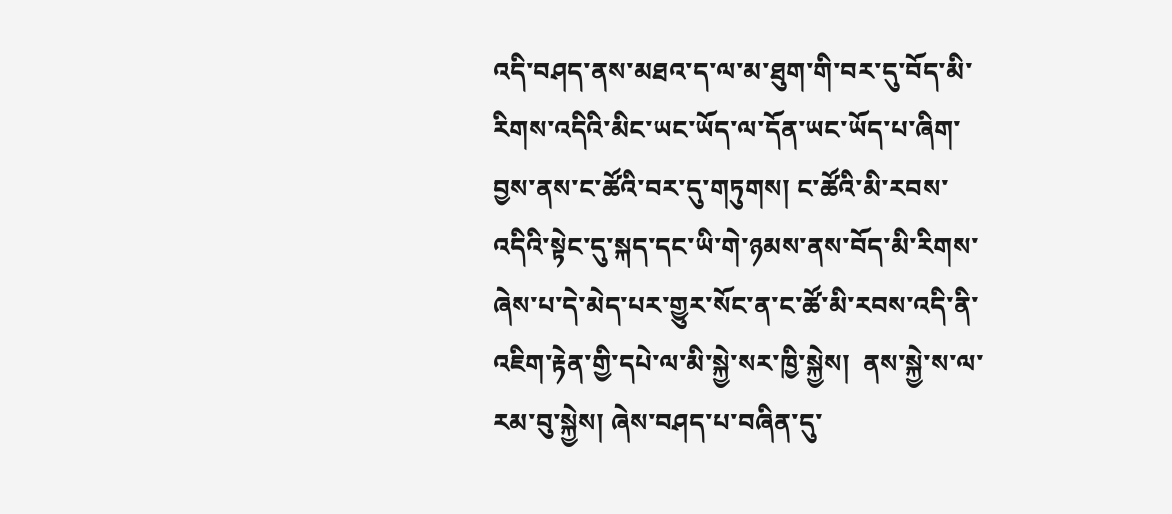འདི་བཤད་ནས་མཐའ་ད་ལ་མ་ཐུག་གི་བར་དུ་བོད་མི་རིགས་འདིའི་མིང་ཡང་ཡོད་ལ་དོན་ཡང་ཡོད་པ་ཞིག་བྱས་ནས་ང་ཚོའི་བར་དུ་གཏུགས། ང་ཚོའི་མི་རབས་འདིའི་སྟེང་དུ་སྐད་དང་ཡི་གེ་ཉམས་ནས་བོད་མི་རིགས་ཞེས་པ་དེ་མེད་པར་གྱུར་སོང་ན་ང་ཚོ་མི་རབས་འདི་ནི་འཇིག་རྟེན་གྱི་དཔེ་ལ་མི་སྐྱེ་སར་ཁྱི་སྐྱེས།  ནས་སྐྱེ་ས་ལ་རམ་བུ་སྐྱེས། ཞེས་བཤད་པ་བཞིན་དུ་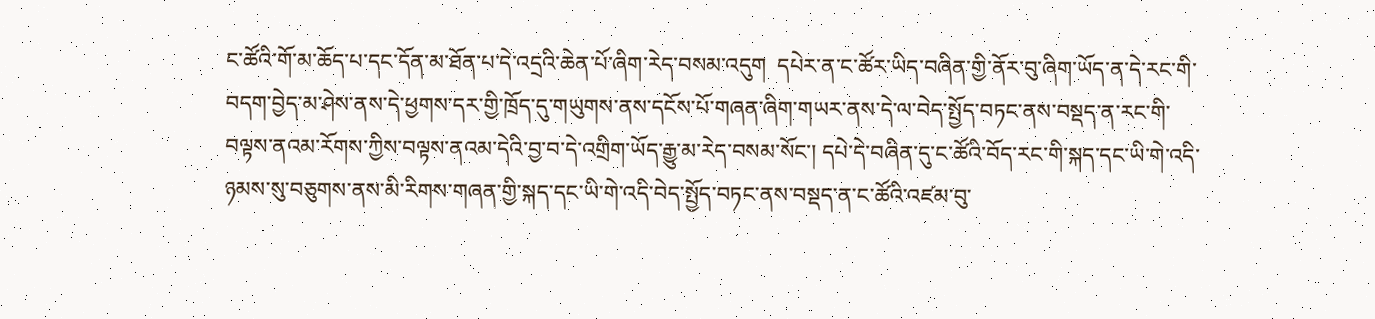ང་ཚོའི་གོ་མ་ཆོད་པ་དང་དོན་མ་ཐོན་པ་དེ་འདྲའི་ཆེན་པོ་ཞིག་རེད་བསམ་འདུག  དཔེར་ན་ང་ཚོར་ཡིད་བཞིན་གྱི་ནོར་བུ་ཞིག་ཡོད་ན་དེ་རང་གི་བདག་བྱེད་མ་ཤེས་ནས་དེ་ཕྱགས་དར་གྱི་ཁྲོད་དུ་གཡུགས་ནས་དངོས་པོ་གཞན་ཞིག་གཡར་ནས་དེ་ལ་བེད་སྤྱོད་བཏང་ནས་བསྡད་ན་རང་གི་བལྟས་ནའམ་རོགས་ཀྱིས་བལྟས་ནའམ་དེའི་བྱ་བ་དེ་འགྲིག་ཡོད་རྒྱུ་མ་རེད་བསམ་སོང་། དཔེ་དེ་བཞིན་དུ་ང་ཚོའི་བོད་རང་གི་སྐད་དང་ཡི་གེ་འདི་ཉམས་སུ་བཅུགས་ནས་མི་རིགས་གཞན་གྱི་སྐད་དང་ཡི་གེ་འདི་བེད་སྤྱོད་བཏང་ནས་བསྡད་ན་ང་ཚོའི་འཛམ་བུ་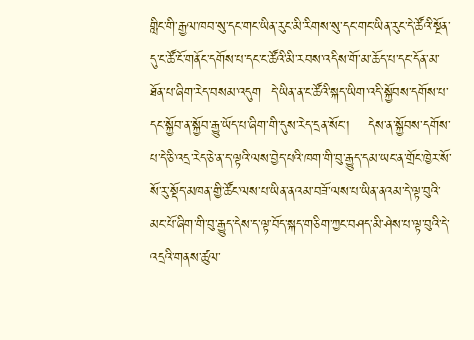གླིང་གི་རྒྱལ་ཁབ་སུ་དང་གང་ཡིན་རུང་མི་རིགས་སུ་དང་གང་ཡིན་རུང་དེ་ཚོའི་སྔོན་དུ་ང་ཚོ་ངོ་གནོང་དགོས་པ་དང་ང་ཚོའི་མི་རབས་འདིས་གོ་མ་ཆོད་པ་དང་དོན་མ་ཐོན་པ་ཞིག་རེད་བསམ་འདུག  དེ་ཡིན་ན་ང་ཚོའི་སྐད་ཡིག་འདི་སྐྱོབས་དགོས་པ་དང་སྐྱོབ་ན་སྐྱོབ་རྒྱུ་ཡོད་པ་ཞིག་གི་དུས་རེད་དྲན་སོང་།    དེས་ན་སྐྱོབས་དགོས་པ་དེ་ཅི་འདྲ་རེད་ཅེ་ན་ད་ལྟའི་ལས་བྱེད་པའི་ཁག་གི་བུ་རྒྱུད་དམ་ཡང་ན་གྲོང་ཁྱེར་སོ་སོ་རུ་སྡོད་མཁན་གྱི་ཚོང་ལས་པ་ཡིན་ནའམ་བཟོ་ལས་པ་ཡིན་ནའམ་དེ་ལྟ་བུའི་མང་པོ་ཞིག་གི་བུ་རྒྱུད་དེས་ད་ལྟ་བོད་སྐད་གཅིག་ཀྱང་བཤད་མི་ཤེས་པ་ལྟ་བུའི་དེ་འདྲའི་གནས་ཚུལ་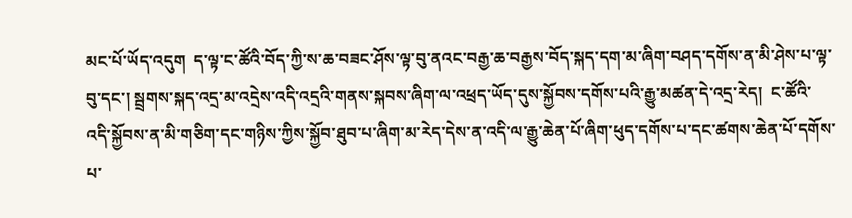མང་པོ་ཡོད་འདུག  ད་ལྟ་ང་ཚོའི་བོད་ཀྱི་ས་ཆ་བཟང་ཤོས་ལྟ་བུ་ནའང་བརྒྱ་ཆ་བརྒྱས་བོད་སྐད་དག་མ་ཞིག་བཤད་དགོས་ན་མི་ཤེས་པ་ལྟ་བུ་དང་། སྦྲགས་སྐད་འདྲ་མ་འདྲེས་འདི་འདྲའི་གནས་སྐབས་ཞིག་ལ་འཕྲད་ཡོད་དུས་སྐྱོབས་དགོས་པའི་རྒྱུ་མཚན་དེ་འདྲ་རེད།  ང་ཚོའི་འདི་སྐྱོབས་ན་མི་གཅིག་དང་གཉིས་ཀྱིས་སྐྱོབ་ཐུབ་པ་ཞིག་མ་རེད་དེས་ན་འདི་ལ་རྒྱུ་ཆེན་པོ་ཞིག་ཕུད་དགོས་པ་དང་ཚགས་ཆེན་པོ་དགོས་པ་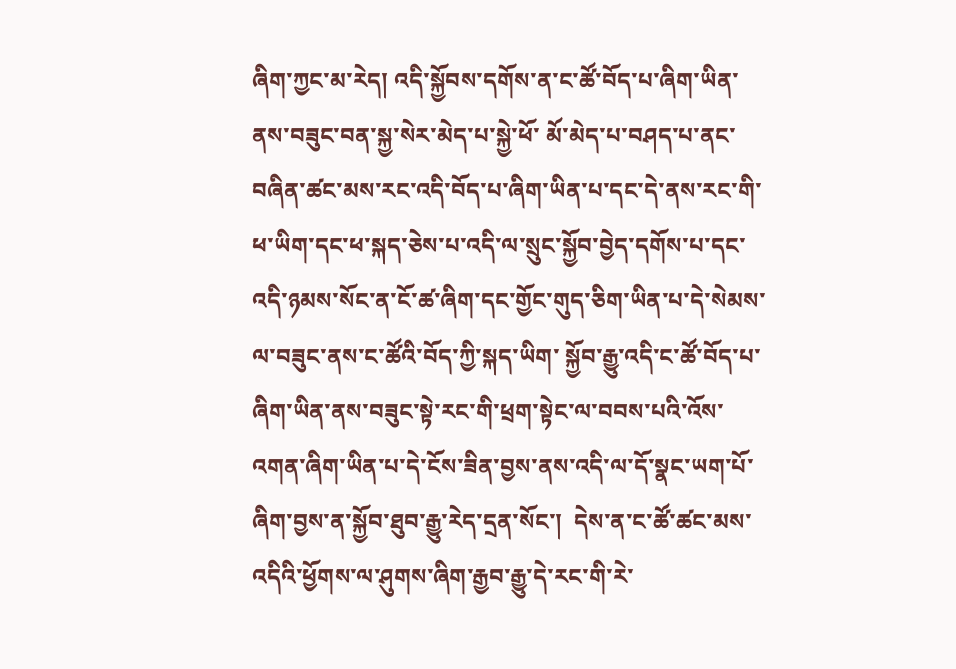ཞིག་ཀྱང་མ་རེད། འདི་སྐྱོབས་དགོས་ན་ང་ཚོ་བོད་པ་ཞིག་ཡིན་ནས་བཟུང་བན་སྐྱ་སེར་མེད་པ་སྐྱེ་ཕོ་ མོ་མེད་པ་བཤད་པ་ནང་བཞིན་ཚང་མས་རང་འདི་བོད་པ་ཞིག་ཡིན་པ་དང་དེ་ནས་རང་གི་ཕ་ཡིག་དང་ཕ་སྐད་ཅེས་པ་འདི་ལ་སྲུང་སྐྱོབ་བྱེད་དགོས་པ་དང་འདི་ཉམས་སོང་ན་ངོ་ཚ་ཞིག་དང་གྱོང་གུད་ཅིག་ཡིན་པ་དེ་སེམས་ལ་བཟུང་ནས་ང་ཚོའི་བོད་ཀྱི་སྐད་ཡིག་ སྐྱོབ་རྒྱུ་འདི་ང་ཚོ་བོད་པ་ཞིག་ཡིན་ནས་བཟུང་སྟེ་རང་གི་ཕྲག་སྟེང་ལ་བབས་པའི་འོས་འགན་ཞིག་ཡིན་པ་དེ་ངོས་ཟིན་བྱས་ནས་འདི་ལ་དོ་སྣང་ཡག་པོ་ཞིག་བྱས་ན་སྐྱོབ་ཐུབ་རྒྱུ་རེད་དྲན་སོང་།  དེས་ན་ང་ཚོ་ཚང་མས་འདིའི་ཕྱོགས་ལ་ཤུགས་ཞིག་རྒྱབ་རྒྱུ་དེ་རང་གི་རེ་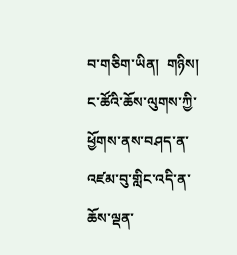བ་གཅིག་ཡིན།  གཉིས།   ང་ཚོའི་ཆོས་ལུགས་ཀྱི་ཕྱོགས་ནས་བཤད་ན་འཛམ་བུ་གླིང་འདི་ན་ཆོས་ལྡན་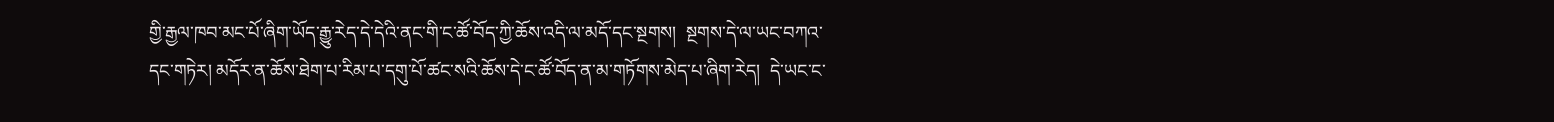གྱི་རྒྱལ་ཁབ་མང་པོ་ཞིག་ཡོད་རྒྱུ་རེད་དེ་དེའི་ནང་གི་ང་ཚོ་བོད་ཀྱི་ཆོས་འདི་ལ་མདོ་དང་སྔགས།  སྔགས་དེ་ལ་ཡང་བཀའ་དང་གཏེར། མདོར་ན་ཆོས་ཐེག་པ་རིམ་པ་དགུ་པོ་ཚང་སའི་ཆོས་དེ་ང་ཚོ་བོད་ན་མ་གཏོགས་མེད་པ་ཞིག་རེད།  དེ་ཡང་ང་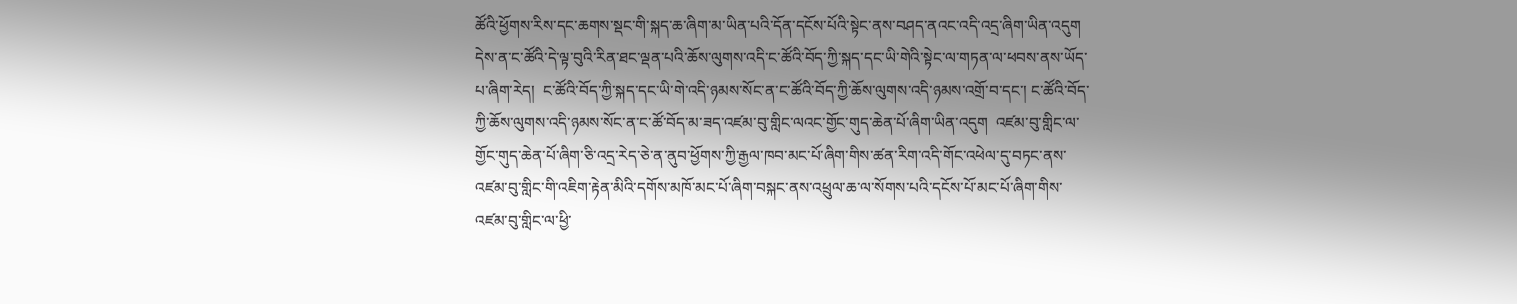ཚོའི་ཕྱོགས་རིས་དང་ཆགས་སྡང་གི་སྐད་ཆ་ཞིག་མ་ཡིན་པའི་དོན་དངོས་པོའི་སྟེང་ནས་བཤད་ནའང་འདི་འདྲ་ཞིག་ཡིན་འདུག  དེས་ན་ང་ཚོའི་དེ་ལྟ་བུའི་རིན་ཐང་ལྡན་པའི་ཆོས་ལུགས་འདི་ང་ཚོའི་བོད་ཀྱི་སྐད་དང་ཡི་གེའི་སྟེང་ལ་གཏན་ལ་ཕབས་ནས་ཡོད་པ་ཞིག་རེད།  ང་ཚོའི་བོད་ཀྱི་སྐད་དང་ཡི་གེ་འདི་ཉམས་སོང་ན་ང་ཚོའི་བོད་ཀྱི་ཆོས་ལུགས་འདི་ཉམས་འགྲོ་བ་དང་། ང་ཚོའི་བོད་ཀྱི་ཆོས་ལུགས་འདི་ཉམས་སོང་ན་ང་ཚོ་བོད་མ་ཟད་འཛམ་བུ་གླིང་ལའང་གྱོང་གུད་ཆེན་པོ་ཞིག་ཡིན་འདུག  འཛམ་བུ་གླིང་ལ་གྱོང་གུད་ཆེན་པོ་ཞིག་ཅི་འདྲ་རེད་ཅེ་ན་ནུབ་ཕྱོགས་ཀྱི་རྒྱལ་ཁབ་མང་པོ་ཞིག་གིས་ཚན་རིག་འདི་གོང་འཕེལ་དུ་བཏང་ནས་འཛམ་བུ་གླིང་གི་འཇིག་རྟེན་མིའི་དགོས་མཁོ་མང་པོ་ཞིག་བསྐང་ནས་འཕྲུལ་ཆ་ལ་སོགས་པའི་དངོས་པོ་མང་པོ་ཞིག་གིས་འཛམ་བུ་གླིང་ལ་ཕྱི་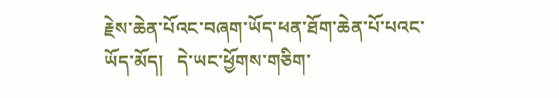རྗེས་ཆེན་པོའང་བཞག་ཡོད་ཕན་ཐོག་ཆེན་པོ་པའང་ཡོད་མོད།   དེ་ཡང་ཕྱོགས་གཅིག་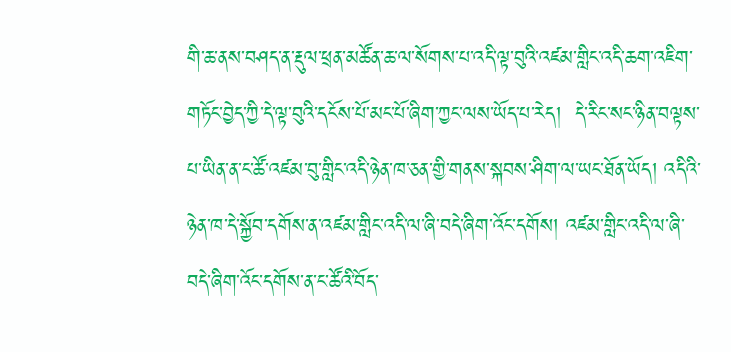གི་ཆ་ནས་བཤད་ན་རྡུལ་ཕྲན་མཚོན་ཆ་ལ་སོགས་པ་འདི་ལྟ་བུའི་འཛམ་གླིང་འདི་ཆག་འཇིག་གཏོང་བྱེད་ཀྱི་དེ་ལྟ་བུའི་དངོས་པོ་མང་པོ་ཞིག་ཀྱང་ལས་ཡོད་པ་རེད།  དེ་རིང་སང་ཉིན་བལྟས་པ་ཡིན་ན་ང་ཚོ་འཛམ་བུ་གླིང་འདི་ཉེན་ཁ་ཅན་གྱི་གནས་སྐབས་ཤིག་ལ་ཡང་ཐོན་ཡོད། འདིའི་ཉེན་ཁ་དེ་སྐྱོབ་དགོས་ན་འཛམ་གླིང་འདི་ལ་ཞི་བདེ་ཞིག་འོང་དགོས། འཛམ་གླིང་འདི་ལ་ཞི་བདེ་ཞིག་འོང་དགོས་ན་ང་ཚོའི་བོད་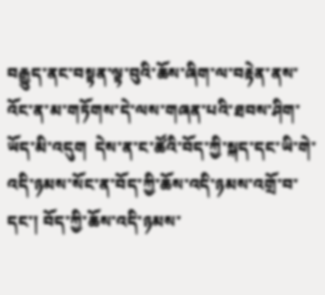བརྒྱུད་ནང་བསྟན་ལྟ་བུའི་ཆོས་ཞིག་ལ་བརྟེན་ནས་འོང་ན་མ་གཏོགས་དེ་ལས་གཞན་པའི་ཐབས་ཤིག་ཡོད་མི་འདུག  དེས་ན་ང་ཚོའི་བོད་ཀྱི་སྐད་དང་ཡི་གེ་འདི་ཉམས་སོང་ན་བོད་ཀྱི་ཆོས་འདི་ཉམས་འགྲོ་བ་དང་། བོད་ཀྱི་ཆོས་འདི་ཉམས་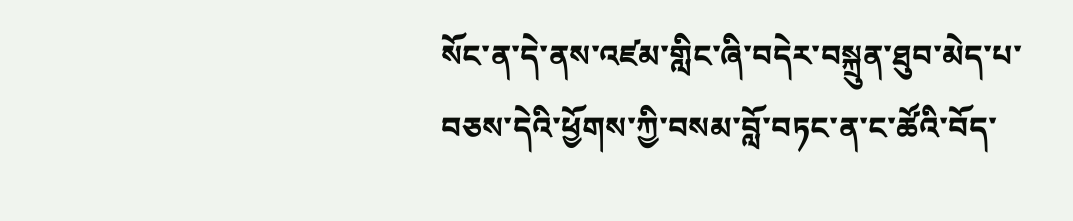སོང་ན་དེ་ནས་འཛམ་གླིང་ཞི་བདེར་བསྐྲུན་ཐུབ་མེད་པ་བཅས་དེའི་ཕྱོགས་ཀྱི་བསམ་བློ་བཏང་ན་ང་ཚོའི་བོད་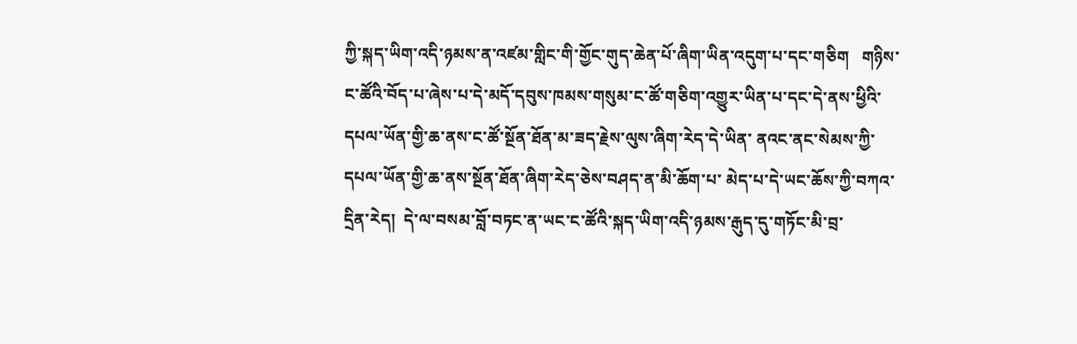ཀྱི་སྐད་ཡིག་འདི་ཉམས་ན་འཛམ་གླིང་གི་གྱོང་གུད་ཆེན་པོ་ཞིག་ཡིན་འདུག་པ་དང་གཅིག   གཉིས་ང་ཚོའི་བོད་པ་ཞེས་པ་དེ་མདོ་དབུས་ཁམས་གསུམ་ང་ཚོ་གཅིག་འགྱུར་ཡིན་པ་དང་དེ་ནས་ཕྱིའི་དཔལ་ཡོན་གྱི་ཆ་ནས་ང་ཚོ་སྔོན་ཐོན་མ་ཟད་རྗེས་ལུས་ཞིག་རེད་དེ་ཡིན་ ནའང་ནང་སེམས་ཀྱི་དཔལ་ཡོན་གྱི་ཆ་ནས་སྔོན་ཐོན་ཞིག་རེད་ཅེས་བཤད་ན་མི་ཆོག་པ་ མེད་པ་དེ་ཡང་ཆོས་ཀྱི་བཀའ་དྲིན་རེད།  དེ་ལ་བསམ་བློ་བཏང་ན་ཡང་ང་ཚོའི་སྐད་ཡིག་འདི་ཉམས་རྒུད་དུ་གཏོང་མི་བྲ་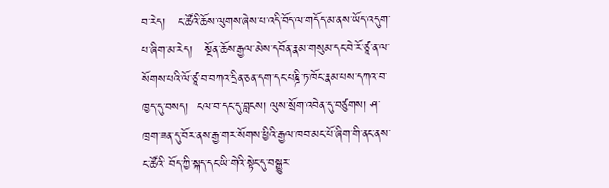བ་རེད།   ང་ཚོའི་ཆོས་ལུགས་ཞེས་པ་འདི་བོད་ལ་གདོད་མ་ནས་ཡོད་འདུག་པ་ཞིག་མ་རེད།   སྔོན་ཆོས་རྒྱལ་མེས་དབོན་རྣམ་གསུམ་དང་བེ་རོ་ཙཱ་ན་ལ་སོགས་པའི་ལོ་ཙཱ་བ་བཀའ་དྲིན་ཅན་དག་དང་པཎྜི་ཏ་ཁོང་རྣམ་པས་དཀའ་བ་ཁྱད་དུ་བསད།  ངལ་བ་དང་དུ་བླངས། ལུས་སྲོག་འབེན་དུ་བཙུགས། ཤ་ཁྲག་ཟན་དུ་བོར་ནས་རྒྱ་གར་སོགས་ཕྱིའི་རྒྱལ་ཁབ་མང་པོ་ཞིག་གི་ནང་ནས་ང་ཚོའི་ བོད་ཀྱི་སྐད་དང་ཡི་གེའི་སྟེང་དུ་བསྒྱུར་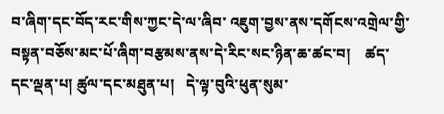བ་ཞིག་དང་བོད་རང་གིས་ཀྱང་དེ་ལ་ཞིབ་ འཇུག་བྱས་ནས་དགོངས་འགྲེལ་གྱི་བསྟན་བཅོས་མང་པོ་ཞིག་བརྩམས་ནས་དེ་རིང་སང་ཉིན་ཆ་ཚང་བ།    ཚད་དང་ལྡན་པ། ཚུལ་དང་མཐུན་པ།   དེ་ལྟ་བུའི་ཕུན་སུམ་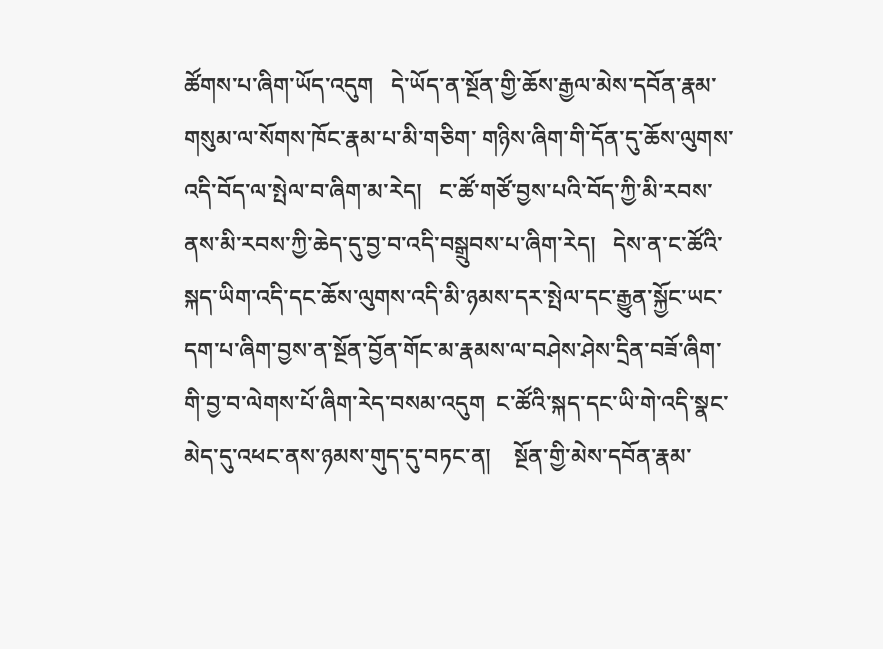ཚོགས་པ་ཞིག་ཡོད་འདུག   དེ་ཡོད་ན་སྔོན་གྱི་ཆོས་རྒྱལ་མེས་དབོན་རྣམ་གསུམ་ལ་སོགས་ཁོང་རྣམ་པ་མི་གཅིག་ གཉིས་ཞིག་གི་དོན་དུ་ཆོས་ལུགས་འདི་བོད་ལ་སྤེལ་བ་ཞིག་མ་རེད།   ང་ཚོ་གཙོ་བྱས་པའི་བོད་ཀྱི་མི་རབས་ནས་མི་རབས་ཀྱི་ཆེད་དུ་བྱ་བ་འདི་བསྒྲུབས་པ་ཞིག་རེད།   དེས་ན་ང་ཚོའི་སྐད་ཡིག་འདི་དང་ཆོས་ལུགས་འདི་མི་ཉམས་དར་སྤེལ་དང་རྒྱུན་སྐྱོང་ཡང་དག་པ་ཞིག་བྱས་ན་སྔོན་བྱོན་གོང་མ་རྣམས་ལ་བཤེས་ཤེས་དྲིན་བཟོ་ཞིག་གི་བྱ་བ་ལེགས་པོ་ཞིག་རེད་བསམ་འདུག  ང་ཚོའི་སྐད་དང་ཡི་གེ་འདི་སྣང་མེད་དུ་འཕང་ནས་ཉམས་གུད་དུ་བཏང་ན།    སྔོན་གྱི་མེས་དབོན་རྣམ་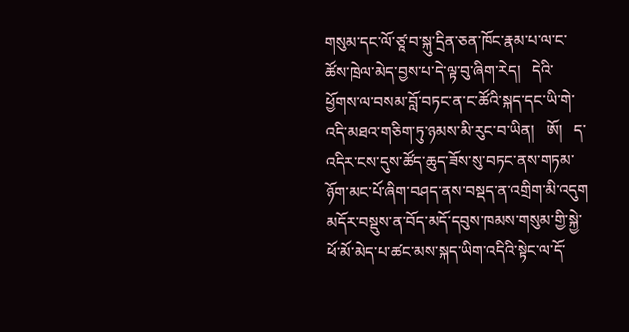གསུམ་དང་ལོ་ཙཱ་བ་སྐུ་དྲིན་ཅན་ཁོང་རྣམ་པ་ལ་ང་ཚོས་ཁྲེལ་མེད་བྱས་པ་དེ་ལྟ་བུ་ཞིག་རེད།   དེའི་ཕྱོགས་ལ་བསམ་བློ་བཏང་ན་ང་ཚོའི་སྐད་དང་ཡི་གེ་འདི་མཐའ་གཅིག་ཏུ་ཉམས་མི་རུང་བ་ཡིན།   ཨོ།   ད་འདིར་ངས་དུས་ཚོད་ཆུད་ཟོས་སུ་བཏང་ནས་གཏམ་ཉོག་མང་པོ་ཞིག་བཤད་ནས་བསྡད་ན་འགྲིག་མི་འདུག  མདོར་བསྡུས་ན་བོད་མདོ་དབུས་ཁམས་གསུམ་གྱི་སྐྱེ་ཕོ་མོ་མེད་པ་ཚང་མས་སྐད་ཡིག་འདིའི་སྟེང་ལ་དོ་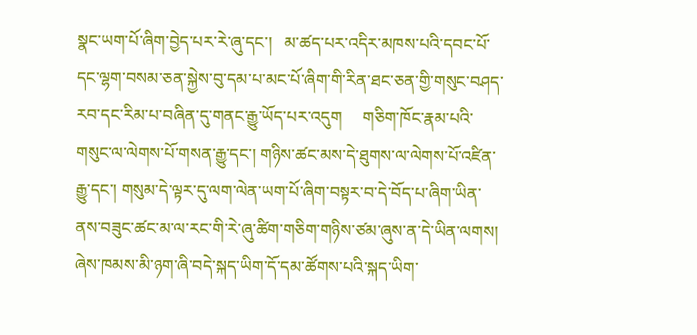སྣང་ཡག་པོ་ཞིག་བྱེད་པར་རེ་ཞུ་དང་།   མ་ཚད་པར་འདིར་མཁས་པའི་དབང་པོ་དང་ལྷག་བསམ་ཅན་སྐྱེས་བུ་དམ་པ་མང་པོ་ཞིག་གི་རིན་ཐང་ཅན་གྱི་གསུང་བཤད་རབ་དང་རིམ་པ་བཞིན་དུ་གནང་རྒྱུ་ཡོད་པར་འདུག     གཅིག་ཁོང་རྣམ་པའི་གསུང་ལ་ལེགས་པོ་གསན་རྒྱུ་དང་། གཉིས་ཚང་མས་དེ་ཐུགས་ལ་ལེགས་པོ་འཛིན་རྒྱུ་དང་། གསུམ་དེ་ལྟར་དུ་ལག་ལེན་ཡག་པོ་ཞིག་བསྟར་བ་དེ་བོད་པ་ཞིག་ཡིན་ནས་བཟུང་ཚང་མ་ལ་རང་གི་རེ་ཞུ་ཚིག་གཅིག་གཉིས་ཙམ་ཞུས་ན་དེ་ཡིན་ལགས།     ཞེས་ཁམས་མི་ཉག་ཞི་བདེ་སྐད་ཡིག་དོ་དམ་ཚོགས་པའི་སྐད་ཡིག་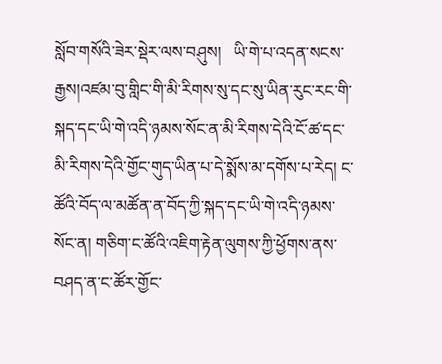སློབ་གསོའི་ཟེར་སྡེར་ལས་བཤུས།   ཡི་གེ་པ་འདན་སངས་རྒྱས།འཛམ་བུ་གླིང་གི་མི་རིགས་སུ་དང་སུ་ཡིན་རུང་རང་གི་སྐད་དང་ཡི་གེ་འདི་ཉམས་སོང་ན་མི་རིགས་དེའི་ངོ་ཚ་དང་མི་རིགས་དེའི་གྱོང་གུད་ཡིན་པ་དེ་སྨོས་མ་དགོས་པ་རེད། ང་ཚོའི་བོད་ལ་མཚོན་ན་བོད་ཀྱི་སྐད་དང་ཡི་གེ་འདི་ཉམས་སོང་ན། གཅིག་ང་ཚོའི་འཇིག་རྟེན་ལུགས་ཀྱི་ཕྱོགས་ནས་བཤད་ན་ང་ཚོར་གྱོང་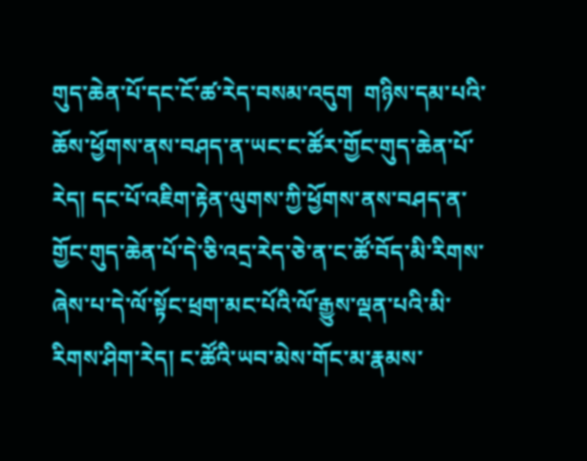གུད་ཆེན་པོ་དང་ངོ་ཚ་རེད་བསམ་འདུག  གཉིས་དམ་པའི་ཆོས་ཕྱོགས་ནས་བཤད་ན་ཡང་ང་ཚོར་གྱོང་གུད་ཆེན་པོ་རེད། དང་པོ་འཇིག་རྟེན་ལུགས་ཀྱི་ཕྱོགས་ནས་བཤད་ན་གྱོང་གུད་ཆེན་པོ་དེ་ཅི་འདྲ་རེད་ཅེ་ན་ང་ཚོ་བོད་མི་རིགས་ཞེས་པ་དེ་ལོ་སྟོང་ཕྲག་མང་པོའི་ལོ་རྒྱུས་ལྡན་པའི་མི་རིགས་ཤིག་རེད། ང་ཚོའི་ཡབ་མེས་གོང་མ་རྣམས་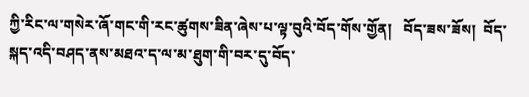ཀྱི་རིང་ལ་གསེར་ཞོ་གང་གི་རང་ཚུགས་ཟིན་ཞེས་པ་ལྟ་བུའི་བོད་གོས་གྱོན།   བོད་ཟས་ཟོས།  བོད་སྐད་འདི་བཤད་ནས་མཐའ་ད་ལ་མ་ཐུག་གི་བར་དུ་བོད་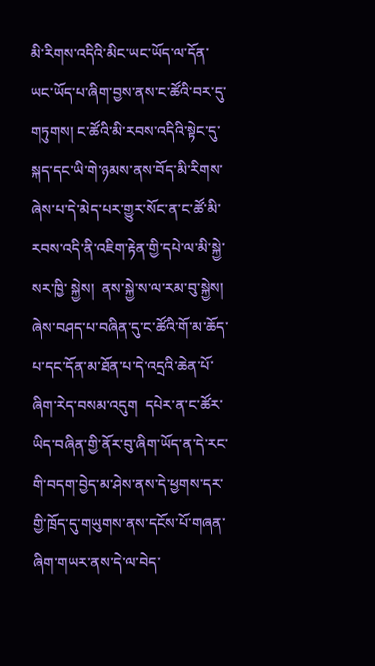མི་རིགས་འདིའི་མིང་ཡང་ཡོད་ལ་དོན་ཡང་ཡོད་པ་ཞིག་བྱས་ནས་ང་ཚོའི་བར་དུ་གཏུགས། ང་ཚོའི་མི་རབས་འདིའི་སྟེང་དུ་སྐད་དང་ཡི་གེ་ཉམས་ནས་བོད་མི་རིགས་ཞེས་པ་དེ་མེད་པར་གྱུར་སོང་ན་ང་ཚོ་མི་རབས་འདི་ནི་འཇིག་རྟེན་གྱི་དཔེ་ལ་མི་སྐྱེ་སར་ཁྱི་ སྐྱེས།  ནས་སྐྱེ་ས་ལ་རམ་བུ་སྐྱེས། ཞེས་བཤད་པ་བཞིན་དུ་ང་ཚོའི་གོ་མ་ཆོད་པ་དང་དོན་མ་ཐོན་པ་དེ་འདྲའི་ཆེན་པོ་ཞིག་རེད་བསམ་འདུག  དཔེར་ན་ང་ཚོར་ཡིད་བཞིན་གྱི་ནོར་བུ་ཞིག་ཡོད་ན་དེ་རང་གི་བདག་བྱེད་མ་ཤེས་ནས་དེ་ཕྱགས་དར་གྱི་ཁྲོད་དུ་གཡུགས་ནས་དངོས་པོ་གཞན་ཞིག་གཡར་ནས་དེ་ལ་བེད་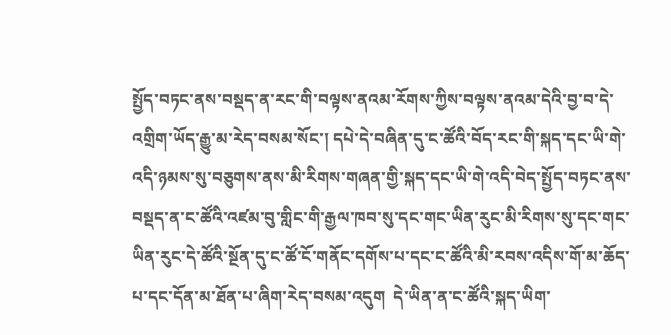སྤྱོད་བཏང་ནས་བསྡད་ན་རང་གི་བལྟས་ནའམ་རོགས་ཀྱིས་བལྟས་ནའམ་དེའི་བྱ་བ་དེ་འགྲིག་ཡོད་རྒྱུ་མ་རེད་བསམ་སོང་། དཔེ་དེ་བཞིན་དུ་ང་ཚོའི་བོད་རང་གི་སྐད་དང་ཡི་གེ་འདི་ཉམས་སུ་བཅུགས་ནས་མི་རིགས་གཞན་གྱི་སྐད་དང་ཡི་གེ་འདི་བེད་སྤྱོད་བཏང་ནས་བསྡད་ན་ང་ཚོའི་འཛམ་བུ་གླིང་གི་རྒྱལ་ཁབ་སུ་དང་གང་ཡིན་རུང་མི་རིགས་སུ་དང་གང་ཡིན་རུང་དེ་ཚོའི་སྔོན་དུ་ང་ཚོ་ངོ་གནོང་དགོས་པ་དང་ང་ཚོའི་མི་རབས་འདིས་གོ་མ་ཆོད་པ་དང་དོན་མ་ཐོན་པ་ཞིག་རེད་བསམ་འདུག  དེ་ཡིན་ན་ང་ཚོའི་སྐད་ཡིག་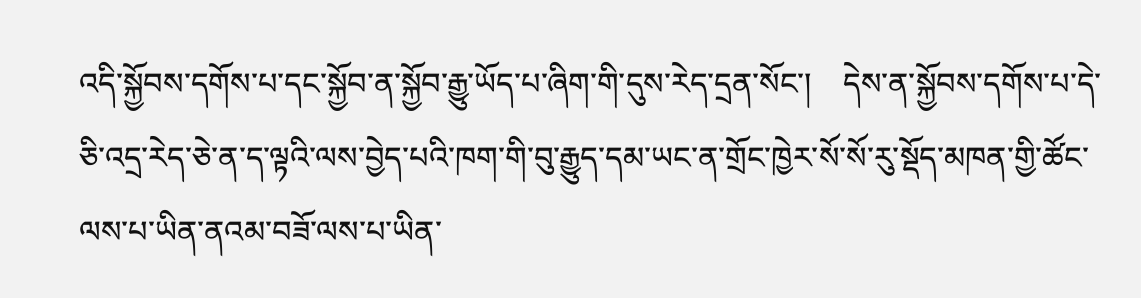འདི་སྐྱོབས་དགོས་པ་དང་སྐྱོབ་ན་སྐྱོབ་རྒྱུ་ཡོད་པ་ཞིག་གི་དུས་རེད་དྲན་སོང་།    དེས་ན་སྐྱོབས་དགོས་པ་དེ་ཅི་འདྲ་རེད་ཅེ་ན་ད་ལྟའི་ལས་བྱེད་པའི་ཁག་གི་བུ་རྒྱུད་དམ་ཡང་ན་གྲོང་ཁྱེར་སོ་སོ་རུ་སྡོད་མཁན་གྱི་ཚོང་ལས་པ་ཡིན་ནའམ་བཟོ་ལས་པ་ཡིན་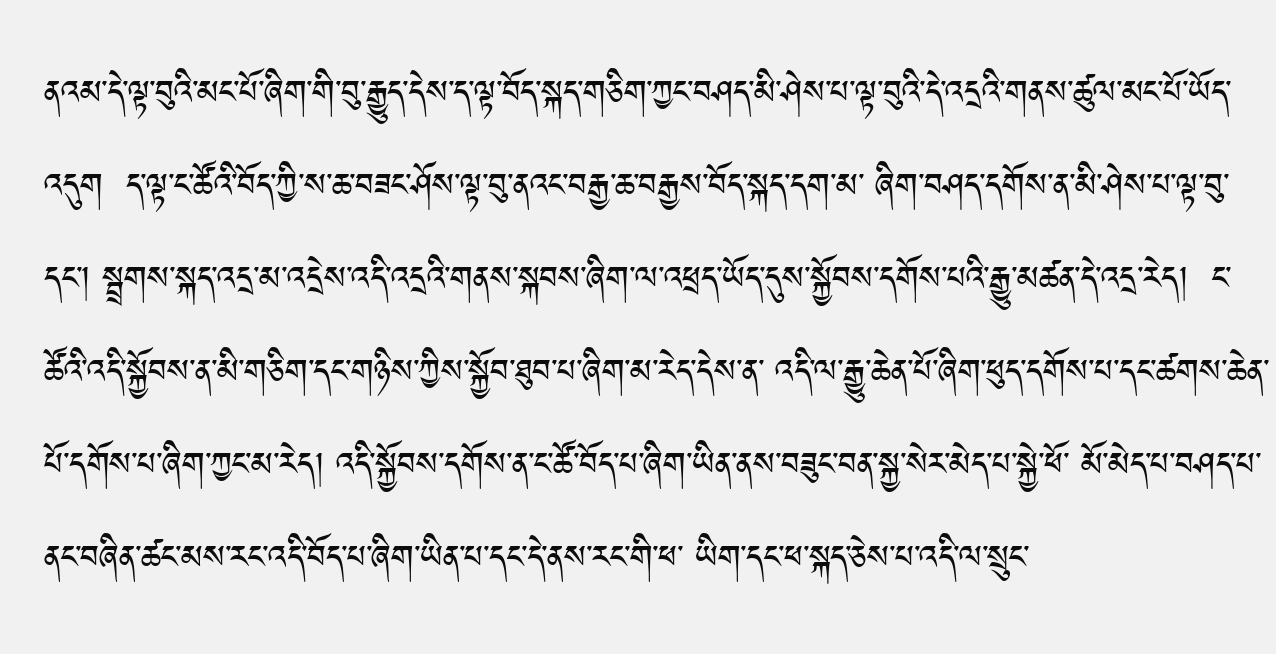ནའམ་དེ་ལྟ་བུའི་མང་པོ་ཞིག་གི་བུ་རྒྱུད་དེས་ད་ལྟ་བོད་སྐད་གཅིག་ཀྱང་བཤད་མི་ཤེས་པ་ལྟ་བུའི་དེ་འདྲའི་གནས་ཚུལ་མང་པོ་ཡོད་འདུག  ད་ལྟ་ང་ཚོའི་བོད་ཀྱི་ས་ཆ་བཟང་ཤོས་ལྟ་བུ་ནའང་བརྒྱ་ཆ་བརྒྱས་བོད་སྐད་དག་མ་ ཞིག་བཤད་དགོས་ན་མི་ཤེས་པ་ལྟ་བུ་དང་། སྦྲགས་སྐད་འདྲ་མ་འདྲེས་འདི་འདྲའི་གནས་སྐབས་ཞིག་ལ་འཕྲད་ཡོད་དུས་སྐྱོབས་དགོས་པའི་རྒྱུ་མཚན་དེ་འདྲ་རེད།  ང་ཚོའི་འདི་སྐྱོབས་ན་མི་གཅིག་དང་གཉིས་ཀྱིས་སྐྱོབ་ཐུབ་པ་ཞིག་མ་རེད་དེས་ན་ འདི་ལ་རྒྱུ་ཆེན་པོ་ཞིག་ཕུད་དགོས་པ་དང་ཚགས་ཆེན་པོ་དགོས་པ་ཞིག་ཀྱང་མ་རེད། འདི་སྐྱོབས་དགོས་ན་ང་ཚོ་བོད་པ་ཞིག་ཡིན་ནས་བཟུང་བན་སྐྱ་སེར་མེད་པ་སྐྱེ་ཕོ་ མོ་མེད་པ་བཤད་པ་ནང་བཞིན་ཚང་མས་རང་འདི་བོད་པ་ཞིག་ཡིན་པ་དང་དེ་ནས་རང་གི་ཕ་ ཡིག་དང་ཕ་སྐད་ཅེས་པ་འདི་ལ་སྲུང་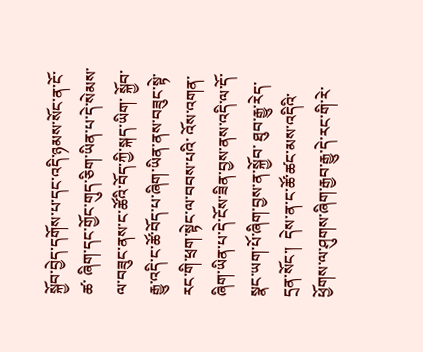སྐྱོབ་བྱེད་དགོས་པ་དང་འདི་ཉམས་སོང་ན་ངོ་ཚ་ ཞིག་དང་གྱོང་གུད་ཅིག་ཡིན་པ་དེ་སེམས་ལ་བཟུང་ནས་ང་ཚོའི་བོད་ཀྱི་སྐད་ཡིག་ སྐྱོབ་རྒྱུ་འདི་ང་ཚོ་བོད་པ་ཞིག་ཡིན་ནས་བཟུང་སྟེ་རང་གི་ཕྲག་སྟེང་ལ་བབས་པའི་ འོས་འགན་ཞིག་ཡིན་པ་དེ་ངོས་ཟིན་བྱས་ནས་འདི་ལ་དོ་སྣང་ཡག་པོ་ཞིག་བྱས་ན་སྐྱོབ་ ཐུབ་རྒྱུ་རེད་དྲན་སོང་།  དེས་ན་ང་ཚོ་ཚང་མས་འདིའི་ཕྱོགས་ལ་ཤུགས་ཞིག་རྒྱབ་རྒྱུ་དེ་རང་གི་རེ་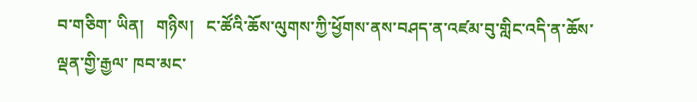བ་གཅིག་ ཡིན།   གཉིས།   ང་ཚོའི་ཆོས་ལུགས་ཀྱི་ཕྱོགས་ནས་བཤད་ན་འཛམ་བུ་གླིང་འདི་ན་ཆོས་ལྡན་གྱི་རྒྱལ་ ཁབ་མང་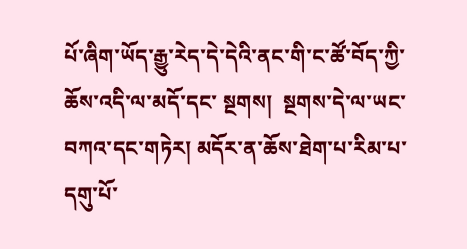པོ་ཞིག་ཡོད་རྒྱུ་རེད་དེ་དེའི་ནང་གི་ང་ཚོ་བོད་ཀྱི་ཆོས་འདི་ལ་མདོ་དང་ སྔགས།  སྔགས་དེ་ལ་ཡང་བཀའ་དང་གཏེར། མདོར་ན་ཆོས་ཐེག་པ་རིམ་པ་དགུ་པོ་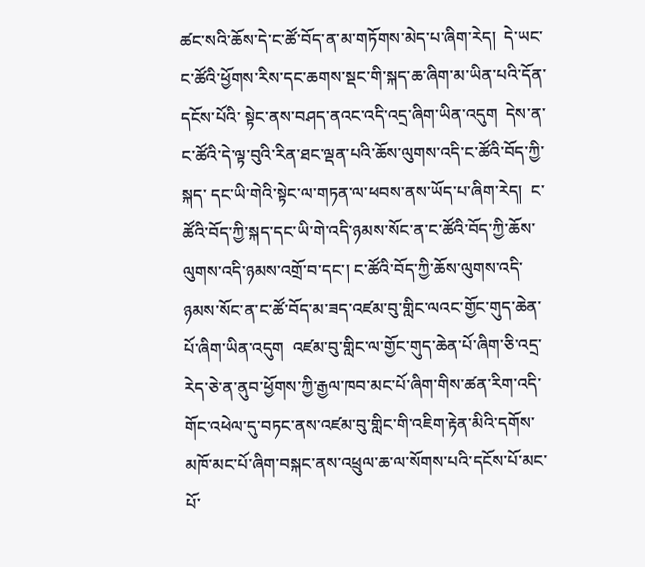ཚང་སའི་ཆོས་དེ་ང་ཚོ་བོད་ན་མ་གཏོགས་མེད་པ་ཞིག་རེད།  དེ་ཡང་ང་ཚོའི་ཕྱོགས་རིས་དང་ཆགས་སྡང་གི་སྐད་ཆ་ཞིག་མ་ཡིན་པའི་དོན་དངོས་པོའི་ སྟེང་ནས་བཤད་ནའང་འདི་འདྲ་ཞིག་ཡིན་འདུག  དེས་ན་ང་ཚོའི་དེ་ལྟ་བུའི་རིན་ཐང་ལྡན་པའི་ཆོས་ལུགས་འདི་ང་ཚོའི་བོད་ཀྱི་སྐད་ དང་ཡི་གེའི་སྟེང་ལ་གཏན་ལ་ཕབས་ནས་ཡོད་པ་ཞིག་རེད།  ང་ཚོའི་བོད་ཀྱི་སྐད་དང་ཡི་གེ་འདི་ཉམས་སོང་ན་ང་ཚོའི་བོད་ཀྱི་ཆོས་ལུགས་འདི་ཉམས་འགྲོ་བ་དང་། ང་ཚོའི་བོད་ཀྱི་ཆོས་ལུགས་འདི་ཉམས་སོང་ན་ང་ཚོ་བོད་མ་ཟད་འཛམ་བུ་གླིང་ལའང་གྱོང་གུད་ཆེན་པོ་ཞིག་ཡིན་འདུག  འཛམ་བུ་གླིང་ལ་གྱོང་གུད་ཆེན་པོ་ཞིག་ཅི་འདྲ་རེད་ཅེ་ན་ནུབ་ཕྱོགས་ཀྱི་རྒྱལ་ཁབ་མང་པོ་ཞིག་གིས་ཚན་རིག་འདི་གོང་འཕེལ་དུ་བཏང་ནས་འཛམ་བུ་གླིང་གི་འཇིག་རྟེན་མིའི་དགོས་མཁོ་མང་པོ་ཞིག་བསྐང་ནས་འཕྲུལ་ཆ་ལ་སོགས་པའི་དངོས་པོ་མང་པོ་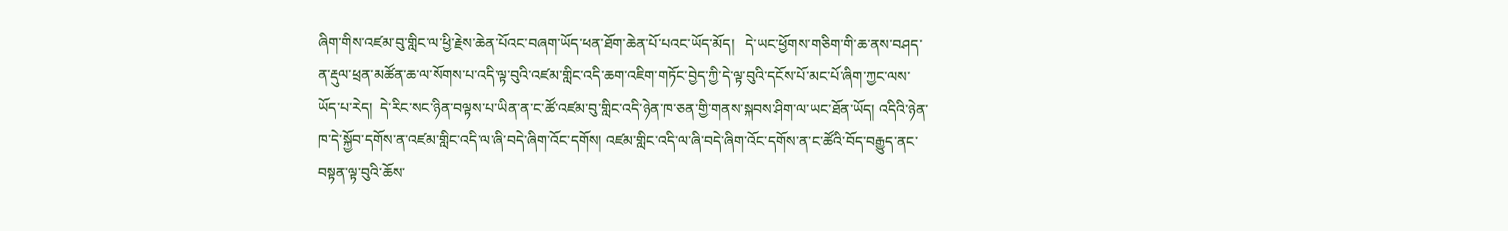ཞིག་གིས་འཛམ་བུ་གླིང་ལ་ཕྱི་རྗེས་ཆེན་པོའང་བཞག་ཡོད་ཕན་ཐོག་ཆེན་པོ་པའང་ཡོད་མོད།   དེ་ཡང་ཕྱོགས་གཅིག་གི་ཆ་ནས་བཤད་ན་རྡུལ་ཕྲན་མཚོན་ཆ་ལ་སོགས་པ་འདི་ལྟ་བུའི་འཛམ་གླིང་འདི་ཆག་འཇིག་གཏོང་བྱེད་ཀྱི་དེ་ལྟ་བུའི་དངོས་པོ་མང་པོ་ཞིག་ཀྱང་ལས་ཡོད་པ་རེད།  དེ་རིང་སང་ཉིན་བལྟས་པ་ཡིན་ན་ང་ཚོ་འཛམ་བུ་གླིང་འདི་ཉེན་ཁ་ཅན་གྱི་གནས་སྐབས་ཤིག་ལ་ཡང་ཐོན་ཡོད། འདིའི་ཉེན་ཁ་དེ་སྐྱོབ་དགོས་ན་འཛམ་གླིང་འདི་ལ་ཞི་བདེ་ཞིག་འོང་དགོས། འཛམ་གླིང་འདི་ལ་ཞི་བདེ་ཞིག་འོང་དགོས་ན་ང་ཚོའི་བོད་བརྒྱུད་ནང་བསྟན་ལྟ་བུའི་ཆོས་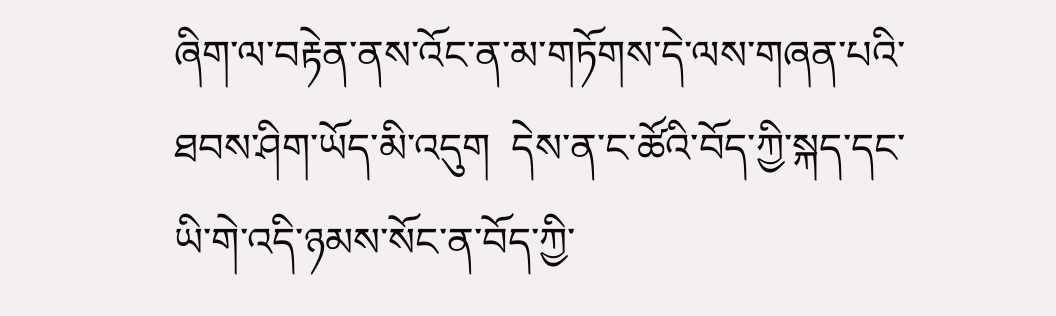ཞིག་ལ་བརྟེན་ནས་འོང་ན་མ་གཏོགས་དེ་ལས་གཞན་པའི་ཐབས་ཤིག་ཡོད་མི་འདུག  དེས་ན་ང་ཚོའི་བོད་ཀྱི་སྐད་དང་ཡི་གེ་འདི་ཉམས་སོང་ན་བོད་ཀྱི་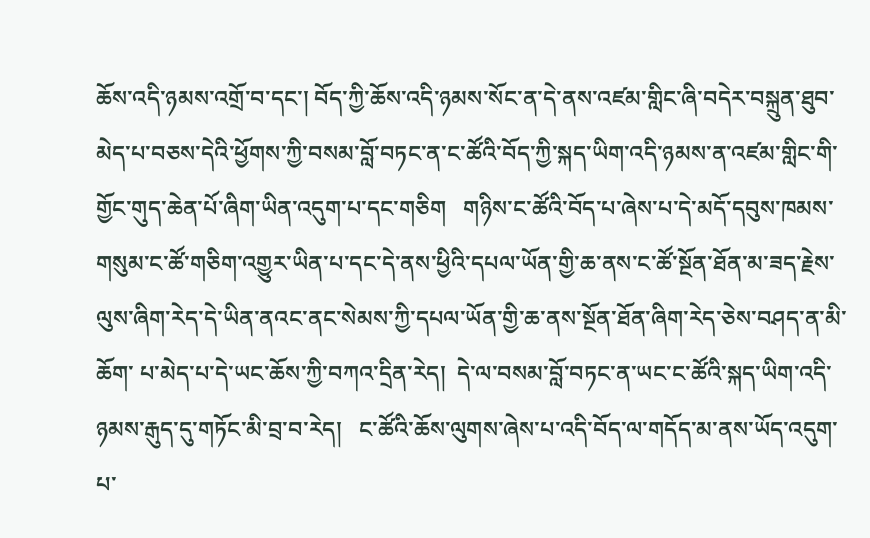ཆོས་འདི་ཉམས་འགྲོ་བ་དང་། བོད་ཀྱི་ཆོས་འདི་ཉམས་སོང་ན་དེ་ནས་འཛམ་གླིང་ཞི་བདེར་བསྐྲུན་ཐུབ་མེད་པ་བཅས་དེའི་ཕྱོགས་ཀྱི་བསམ་བློ་བཏང་ན་ང་ཚོའི་བོད་ཀྱི་སྐད་ཡིག་འདི་ཉམས་ན་འཛམ་གླིང་གི་གྱོང་གུད་ཆེན་པོ་ཞིག་ཡིན་འདུག་པ་དང་གཅིག   གཉིས་ང་ཚོའི་བོད་པ་ཞེས་པ་དེ་མདོ་དབུས་ཁམས་གསུམ་ང་ཚོ་གཅིག་འགྱུར་ཡིན་པ་དང་དེ་ནས་ཕྱིའི་དཔལ་ཡོན་གྱི་ཆ་ནས་ང་ཚོ་སྔོན་ཐོན་མ་ཟད་རྗེས་ལུས་ཞིག་རེད་དེ་ཡིན་ནའང་ནང་སེམས་ཀྱི་དཔལ་ཡོན་གྱི་ཆ་ནས་སྔོན་ཐོན་ཞིག་རེད་ཅེས་བཤད་ན་མི་ཆོག་ པ་མེད་པ་དེ་ཡང་ཆོས་ཀྱི་བཀའ་དྲིན་རེད།  དེ་ལ་བསམ་བློ་བཏང་ན་ཡང་ང་ཚོའི་སྐད་ཡིག་འདི་ཉམས་རྒུད་དུ་གཏོང་མི་བྲ་བ་རེད།   ང་ཚོའི་ཆོས་ལུགས་ཞེས་པ་འདི་བོད་ལ་གདོད་མ་ནས་ཡོད་འདུག་པ་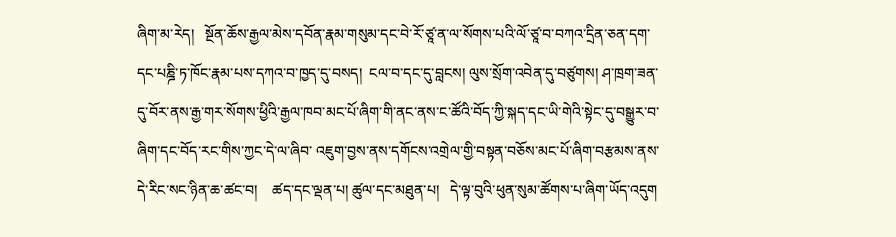ཞིག་མ་རེད།   སྔོན་ཆོས་རྒྱལ་མེས་དབོན་རྣམ་གསུམ་དང་བེ་རོ་ཙཱ་ན་ལ་སོགས་པའི་ལོ་ཙཱ་བ་བཀའ་དྲིན་ཅན་དག་དང་པཎྜི་ཏ་ཁོང་རྣམ་པས་དཀའ་བ་ཁྱད་དུ་བསད།  ངལ་བ་དང་དུ་བླངས། ལུས་སྲོག་འབེན་དུ་བཙུགས། ཤ་ཁྲག་ཟན་དུ་བོར་ནས་རྒྱ་གར་སོགས་ཕྱིའི་རྒྱལ་ཁབ་མང་པོ་ཞིག་གི་ནང་ནས་ང་ཚོའི་བོད་ཀྱི་སྐད་དང་ཡི་གེའི་སྟེང་དུ་བསྒྱུར་བ་ཞིག་དང་བོད་རང་གིས་ཀྱང་དེ་ལ་ཞིབ་ འཇུག་བྱས་ནས་དགོངས་འགྲེལ་གྱི་བསྟན་བཅོས་མང་པོ་ཞིག་བརྩམས་ནས་དེ་རིང་སང་ཉིན་ཆ་ཚང་བ།    ཚད་དང་ལྡན་པ། ཚུལ་དང་མཐུན་པ།   དེ་ལྟ་བུའི་ཕུན་སུམ་ཚོགས་པ་ཞིག་ཡོད་འདུག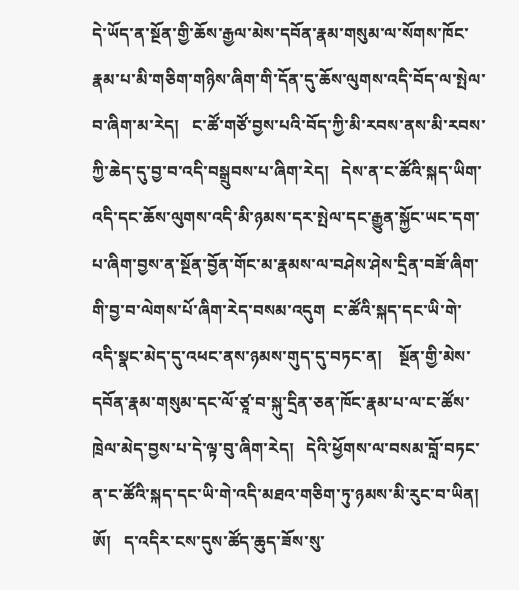དེ་ཡོད་ན་སྔོན་གྱི་ཆོས་རྒྱལ་མེས་དབོན་རྣམ་གསུམ་ལ་སོགས་ཁོང་རྣམ་པ་མི་གཅིག་གཉིས་ཞིག་གི་དོན་དུ་ཆོས་ལུགས་འདི་བོད་ལ་སྤེལ་བ་ཞིག་མ་རེད།   ང་ཚོ་གཙོ་བྱས་པའི་བོད་ཀྱི་མི་རབས་ནས་མི་རབས་ཀྱི་ཆེད་དུ་བྱ་བ་འདི་བསྒྲུབས་པ་ཞིག་རེད།   དེས་ན་ང་ཚོའི་སྐད་ཡིག་འདི་དང་ཆོས་ལུགས་འདི་མི་ཉམས་དར་སྤེལ་དང་རྒྱུན་སྐྱོང་ཡང་དག་པ་ཞིག་བྱས་ན་སྔོན་བྱོན་གོང་མ་རྣམས་ལ་བཤེས་ཤེས་དྲིན་བཟོ་ཞིག་གི་བྱ་བ་ལེགས་པོ་ཞིག་རེད་བསམ་འདུག  ང་ཚོའི་སྐད་དང་ཡི་གེ་འདི་སྣང་མེད་དུ་འཕང་ནས་ཉམས་གུད་དུ་བཏང་ན།    སྔོན་གྱི་མེས་དབོན་རྣམ་གསུམ་དང་ལོ་ཙཱ་བ་སྐུ་དྲིན་ཅན་ཁོང་རྣམ་པ་ལ་ང་ཚོས་ཁྲེལ་མེད་བྱས་པ་དེ་ལྟ་བུ་ཞིག་རེད།   དེའི་ཕྱོགས་ལ་བསམ་བློ་བཏང་ན་ང་ཚོའི་སྐད་དང་ཡི་གེ་འདི་མཐའ་གཅིག་ཏུ་ཉམས་མི་རུང་བ་ཡིན།   ཨོ།   ད་འདིར་ངས་དུས་ཚོད་ཆུད་ཟོས་སུ་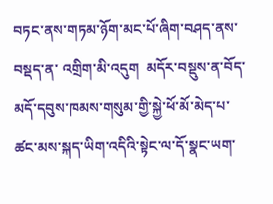བཏང་ནས་གཏམ་ཉོག་མང་པོ་ཞིག་བཤད་ནས་བསྡད་ན་ འགྲིག་མི་འདུག  མདོར་བསྡུས་ན་བོད་མདོ་དབུས་ཁམས་གསུམ་གྱི་སྐྱེ་ཕོ་མོ་མེད་པ་ཚང་མས་སྐད་ཡིག་འདིའི་སྟེང་ལ་དོ་སྣང་ཡག་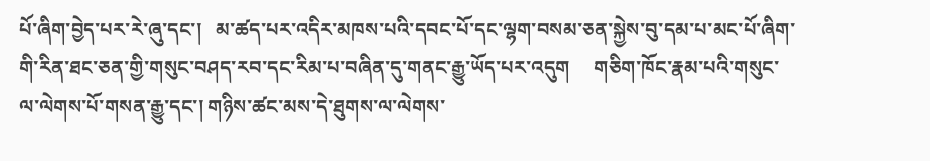པོ་ཞིག་བྱེད་པར་རེ་ཞུ་དང་།   མ་ཚད་པར་འདིར་མཁས་པའི་དབང་པོ་དང་ལྷག་བསམ་ཅན་སྐྱེས་བུ་དམ་པ་མང་པོ་ཞིག་གི་རིན་ཐང་ཅན་གྱི་གསུང་བཤད་རབ་དང་རིམ་པ་བཞིན་དུ་གནང་རྒྱུ་ཡོད་པར་འདུག     གཅིག་ཁོང་རྣམ་པའི་གསུང་ལ་ལེགས་པོ་གསན་རྒྱུ་དང་། གཉིས་ཚང་མས་དེ་ཐུགས་ལ་ལེགས་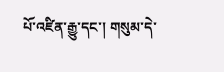པོ་འཛིན་རྒྱུ་དང་། གསུམ་དེ་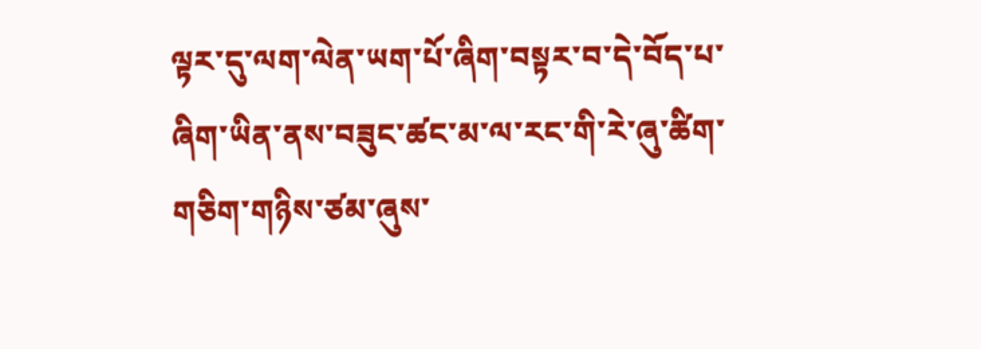ལྟར་དུ་ལག་ལེན་ཡག་པོ་ཞིག་བསྟར་བ་དེ་བོད་པ་ཞིག་ཡིན་ནས་བཟུང་ཚང་མ་ལ་རང་གི་རེ་ཞུ་ཚིག་གཅིག་གཉིས་ཙམ་ཞུས་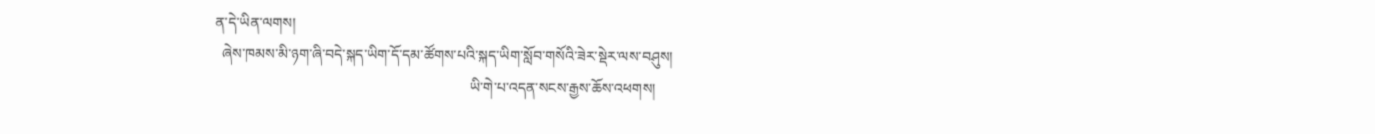ན་དེ་ཡིན་ལགས།
  ཞེས་ཁམས་མི་ཉག་ཞི་བདེ་སྐད་ཡིག་དོ་དམ་ཚོགས་པའི་སྐད་ཡིག་སློབ་གསོའི་ཟེར་སྡེར་ལས་བཤུས།
                                                                      ཡི་གེ་པ་འདན་སངས་རྒྱས་ཆོས་འཕགས།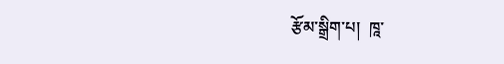རྩོམ་སྒྲིག་པ།  ཁཱ་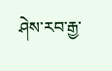ཤེས་རབ་རྒྱ་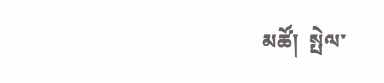མཚོ།  སྤེལ་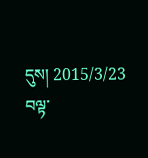དུས། 2015/3/23 བལྟ་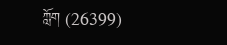ཀློག (26399)